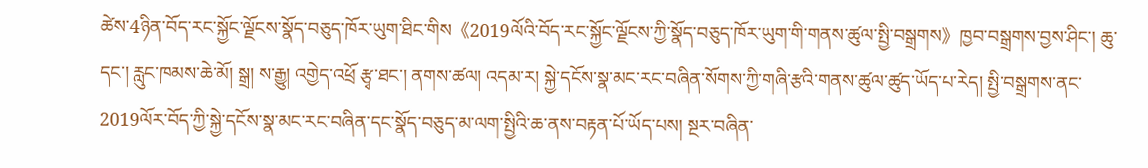ཚེས་4ཉིན་བོད་རང་སྐྱོང་ལྗོངས་སྣོད་བཅུད་ཁོར་ཡུག་ཐིང་གིས《2019ལོའི་བོད་རང་སྐྱོང་ལྗོངས་ཀྱི་སྣོད་བཅུད་ཁོར་ཡུག་གི་གནས་ཚུལ་སྤྱི་བསྒྲགས》ཁྱབ་བསྒྲགས་བྱས་ཤིང་། ཆུ་དང་། རླུང་ཁམས་ཆེ་མོ། སྒྲ། ས་རྒྱུ། འགྱེད་འཕྲོ རྩྭ་ཐང་། ནགས་ཚལ། འདམ་ར། སྐྱེ་དངོས་སྣ་མང་རང་བཞིན་སོགས་ཀྱི་གཞི་རྩའི་གནས་ཚུལ་ཚུད་ཡོད་པ་རེད། སྤྱི་བསྒྲགས་ནང་2019ལོར་བོད་ཀྱི་སྐྱེ་དངོས་སྣ་མང་རང་བཞིན་དང་སྣོད་བཅུད་མ་ལག་སྤྱིའི་ཆ་ནས་བརྟན་པོ་ཡོད་པས། སྔར་བཞིན་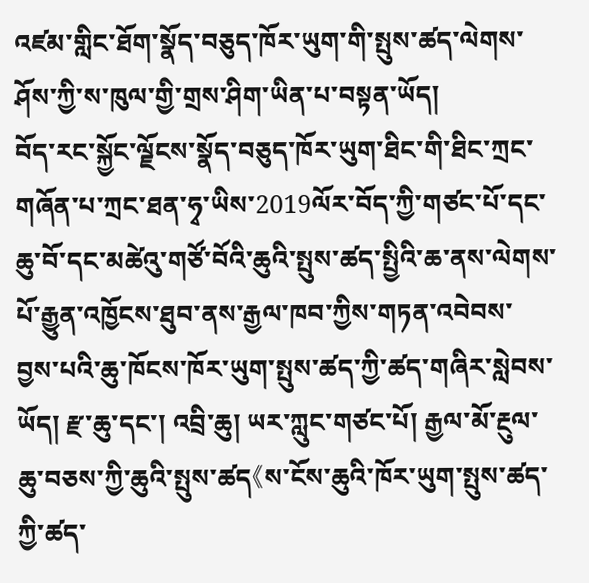འཛམ་གླིང་ཐོག་སྣོད་བཅུད་ཁོར་ཡུག་གི་སྤུས་ཚད་ལེགས་ཤོས་ཀྱི་ས་ཁུལ་གྱི་གྲས་ཤིག་ཡིན་པ་བསྟན་ཡོད།
བོད་རང་སྐྱོང་ལྗོངས་སྣོད་བཅུད་ཁོར་ཡུག་ཐིང་གི་ཐིང་ཀྲང་གཞོན་པ་ཀྲང་ཐན་ཧྭ་ཡིས་2019ལོར་བོད་ཀྱི་གཙང་པོ་དང་ཆུ་བོ་དང་མཚེའུ་གཙོ་བོའི་ཆུའི་སྤུས་ཚད་སྤྱིའི་ཆ་ནས་ལེགས་པོ་རྒྱུན་འཁྱོངས་ཐུབ་ནས་རྒྱལ་ཁབ་ཀྱིས་གཏན་འབེབས་བྱས་པའི་ཆུ་ཁོངས་ཁོར་ཡུག་སྤུས་ཚད་ཀྱི་ཚད་གཞིར་སླེབས་ཡོད། རྫ་ཆུ་དང་། འབྲི་ཆུ། ཡར་ཀླུང་གཙང་པོ། རྒྱལ་མོ་རྔུལ་ཆུ་བཅས་ཀྱི་ཆུའི་སྤུས་ཚད《ས་ངོས་ཆུའི་ཁོར་ཡུག་སྤུས་ཚད་ཀྱི་ཚད་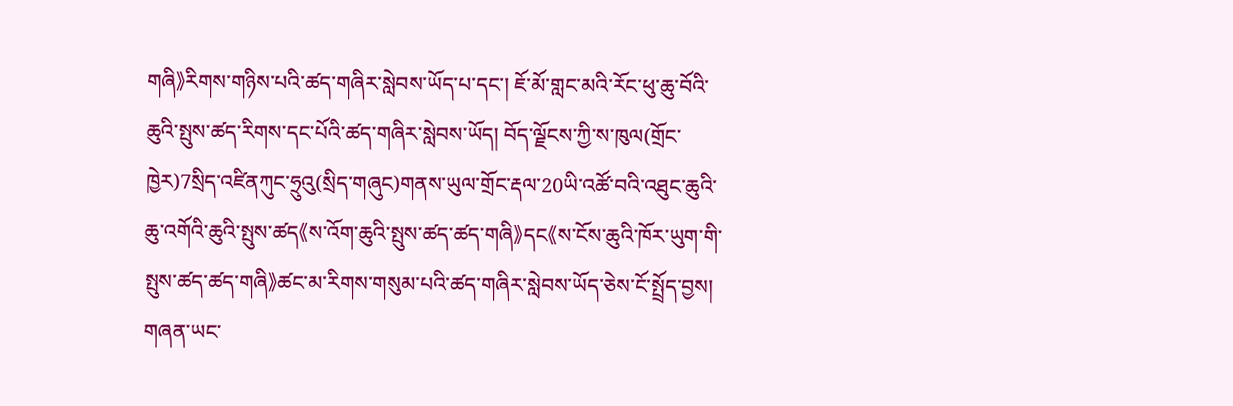གཞི》རིགས་གཉིས་པའི་ཚད་གཞིར་སླེབས་ཡོད་པ་དང་། ཇོ་མོ་གླང་མའི་རོང་ཕུ་ཆུ་བོའི་ཆུའི་སྤུས་ཚད་རིགས་དང་པོའི་ཚད་གཞིར་སླེབས་ཡོད། བོད་ལྗོངས་ཀྱི་ས་ཁུལ(གྲོང་ཁྱེར)7སྲིད་འཛིནཀུང་ཧྲུའུ(སྲིད་གཞུང)གནས་ཡུལ་གྲོང་རྡལ་20ཡི་འཚོ་བའི་འཐུང་ཆུའི་ཆུ་འགོའི་ཆུའི་སྤུས་ཚད《ས་འོག་ཆུའི་སྤུས་ཚད་ཚད་གཞི》དང《ས་ངོས་ཆུའི་ཁོར་ཡུག་གི་སྤུས་ཚད་ཚད་གཞི》ཚང་མ་རིགས་གསུམ་པའི་ཚད་གཞིར་སླེབས་ཡོད་ཅེས་ངོ་སྤྲོད་བྱས།
གཞན་ཡང་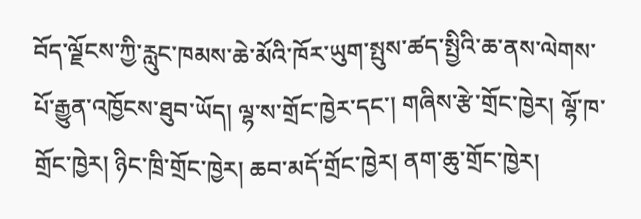བོད་ལྗོངས་ཀྱི་རླུང་ཁམས་ཆེ་མོའི་ཁོར་ཡུག་སྤུས་ཚད་སྤྱིའི་ཆ་ནས་ལེགས་པོ་རྒྱུན་འཁྱོངས་ཐུབ་ཡོད། ལྷ་ས་གྲོང་ཁྱེར་དང་། གཞིས་རྩེ་གྲོང་ཁྱེར། ལྷོ་ཁ་གྲོང་ཁྱེར། ཉིང་ཁྲི་གྲོང་ཁྱེར། ཆབ་མདོ་གྲོང་ཁྱེར། ནག་ཆུ་གྲོང་ཁྱེར།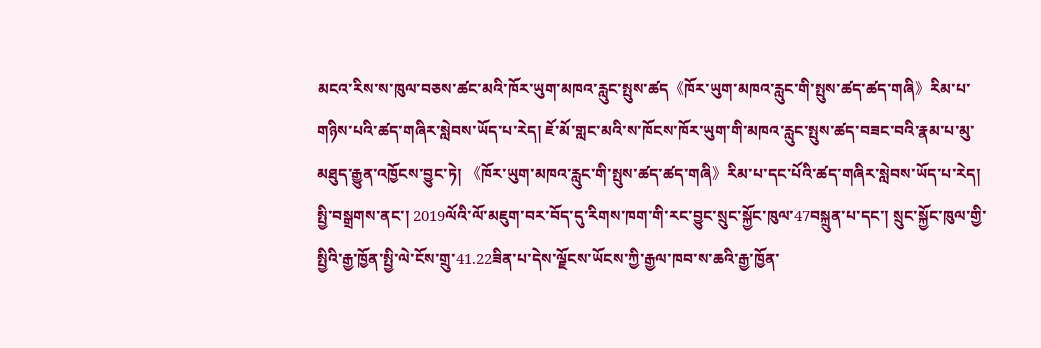མངའ་རིས་ས་ཁུལ་བཅས་ཚང་མའི་ཁོར་ཡུག་མཁའ་རླུང་སྤུས་ཚད《ཁོར་ཡུག་མཁའ་རླུང་གི་སྤུས་ཚད་ཚད་གཞི》རིམ་པ་གཉིས་པའི་ཚད་གཞིར་སླེབས་ཡོད་པ་རེད། ཇོ་མོ་གླང་མའི་ས་ཁོངས་ཁོར་ཡུག་གི་མཁའ་རླུང་སྤུས་ཚད་བཟང་བའི་རྣམ་པ་མུ་མཐུད་རྒྱུན་འཁྱོངས་བྱུང་ཏེ། 《ཁོར་ཡུག་མཁའ་རླུང་གི་སྤུས་ཚད་ཚད་གཞི》རིམ་པ་དང་པོའི་ཚད་གཞིར་སླེབས་ཡོད་པ་རེད།
སྤྱི་བསྒྲགས་ནང་། 2019ལོའི་ལོ་མཇུག་བར་བོད་དུ་རིགས་ཁག་གི་རང་བྱུང་སྲུང་སྐྱོང་ཁུལ་47བསྐྲུན་པ་དང་། སྲུང་སྐྱོང་ཁུལ་གྱི་སྤྱིའི་རྒྱ་ཁྱོན་སྤྱི་ལེ་ངོས་གྲུ་41.22ཟིན་པ་དེས་ལྗོངས་ཡོངས་ཀྱི་རྒྱལ་ཁབ་ས་ཆའི་རྒྱ་ཁྱོན་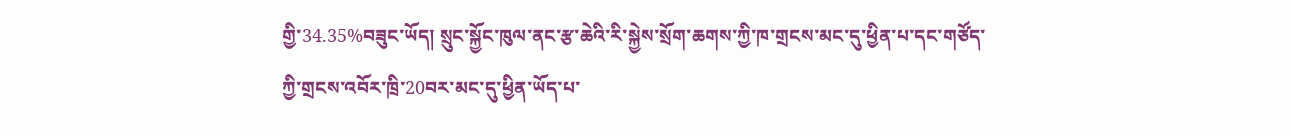གྱི་34.35%བཟུང་ཡོད། སྲུང་སྐྱོང་ཁུལ་ནང་རྩ་ཆེའི་རི་སྐྱེས་སྲོག་ཆགས་ཀྱི་ཁ་གྲངས་མང་དུ་ཕྱིན་པ་དང་གཙོད་ཀྱི་གྲངས་འབོར་ཁྲི་20བར་མང་དུ་ཕྱིན་ཡོད་པ་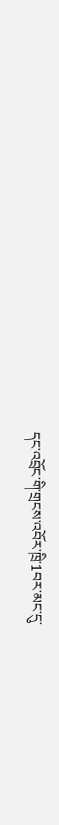དང་འབྲོང་གི་གྲངས་འབོར་ཁྲི་1བར་མང་དུ་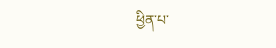ཕྱིན་པ་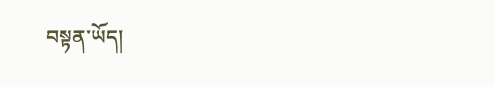བསྟན་ཡོད།